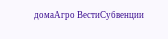домаАгро ВестиСубвенции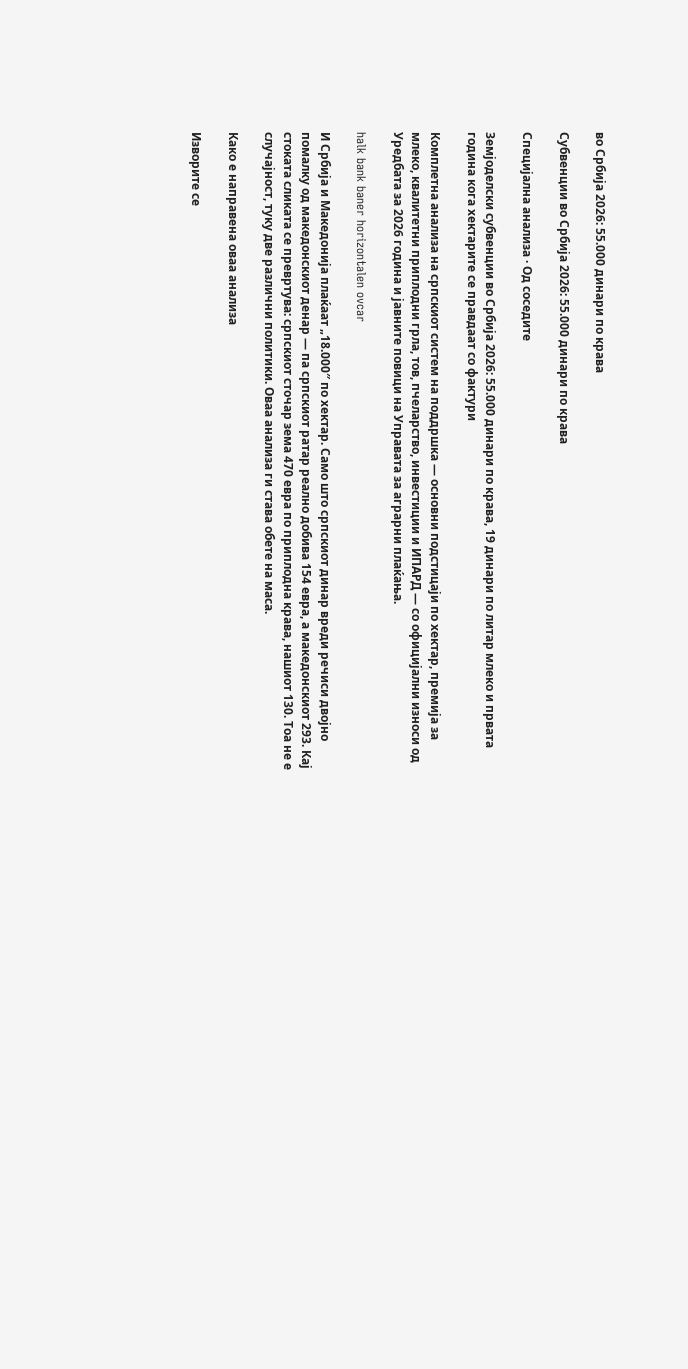во Србија 2026: 55.000 динари по крава

Субвенции во Србија 2026: 55.000 динари по крава

Специјална анализа · Од соседите

Земјоделски субвенции во Србија 2026: 55.000 динари по крава, 19 динари по литар млеко и првата година кога хектарите се правдаат со фактури

Комплетна анализа на српскиот систем на поддршка — основни подстицаји по хектар, премија за млеко, квалитетни приплодни грла, тов, пчеларство, инвестиции и ИПАРД — со официјални износи од Уредбата за 2026 година и јавните повици на Управата за аграрни плаќања.

halk bank baner horizontalen ovcar

И Србија и Македонија плаќаат „18.000″ по хектар. Само што српскиот динар вреди речиси двојно помалку од македонскиот денар — па српскиот ратар реално добива 154 евра, а македонскиот 293. Кај стоката сликата се превртува: српскиот сточар зема 470 евра по приплодна крава, нашиот 130. Тоа не е случајност, туку две различни политики. Оваа анализа ги става обете на маса.

Како е направена оваа анализа

Изворите се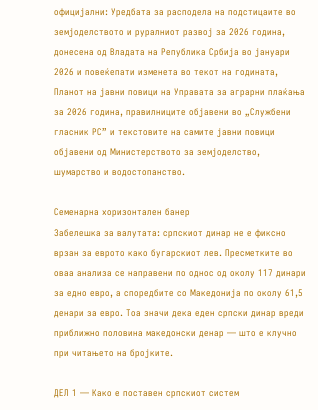официјални: Уредбата за расподела на подстицаите во земјоделството и руралниот развој за 2026 година, донесена од Владата на Република Србија во јануари 2026 и повеќепати изменета во текот на годината, Планот на јавни повици на Управата за аграрни плаќања за 2026 година, правилниците објавени во „Службени гласник РС” и текстовите на самите јавни повици објавени од Министерството за земјоделство, шумарство и водостопанство.

Семенарна хоризонтален банер
Забелешка за валутата: српскиот динар не е фиксно врзан за еврото како бугарскиот лев. Пресметките во оваа анализа се направени по однос од околу 117 динари за едно евро, а споредбите со Македонија по околу 61,5 денари за евро. Тоа значи дека еден српски динар вреди приближно половина македонски денар — што е клучно при читањето на бројките.

ДЕЛ 1 — Како е поставен српскиот систем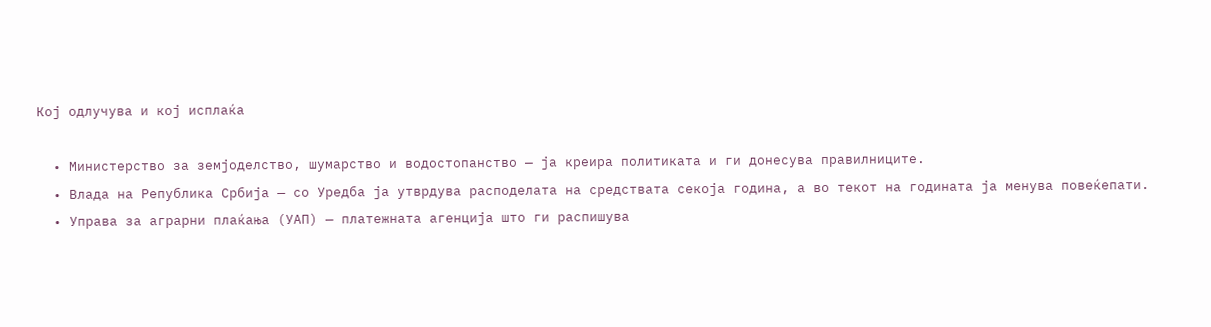Кој одлучува и кој исплаќа

  • Министерство за земјоделство, шумарство и водостопанство — ја креира политиката и ги донесува правилниците.
  • Влада на Република Србија — со Уредба ја утврдува расподелата на средствата секоја година, а во текот на годината ја менува повеќепати.
  • Управа за аграрни плаќања (УАП) — платежната агенција што ги распишува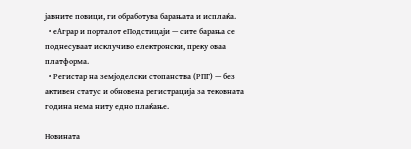јавните повици, ги обработува барањата и исплаќа.
  • еАграр и порталот еПодстицаји — сите барања се поднесуваат исклучиво електронски, преку оваа платформа.
  • Регистар на земјоделски стопанства (РПГ) — без активен статус и обновена регистрација за тековната година нема ниту едно плаќање.

Новината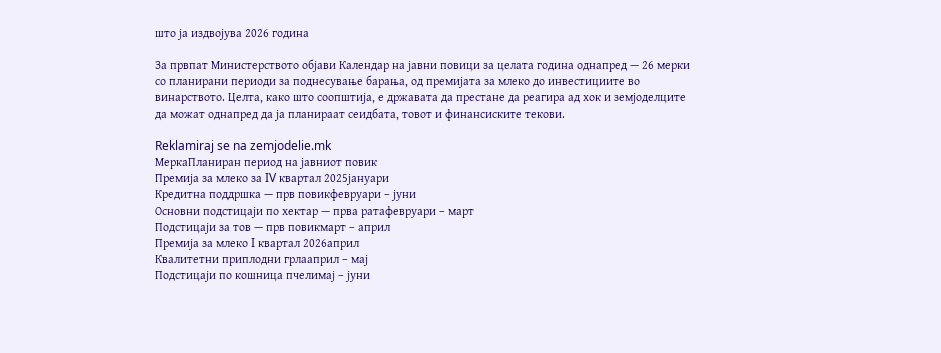што ја издвојува 2026 година

За првпат Министерството објави Календар на јавни повици за целата година однапред — 26 мерки со планирани периоди за поднесување барања, од премијата за млеко до инвестициите во винарството. Целта, како што соопштија, е државата да престане да реагира ад хок и земјоделците да можат однапред да ја планираат сеидбата, товот и финансиските текови.

Reklamiraj se na zemjodelie.mk
МеркаПланиран период на јавниот повик
Премија за млеко за IV квартал 2025јануари
Кредитна поддршка — прв повикфевруари – јуни
Основни подстицаји по хектар — прва ратафевруари – март
Подстицаји за тов — прв повикмарт – април
Премија за млеко I квартал 2026април
Квалитетни приплодни грлааприл – мај
Подстицаји по кошница пчелимај – јуни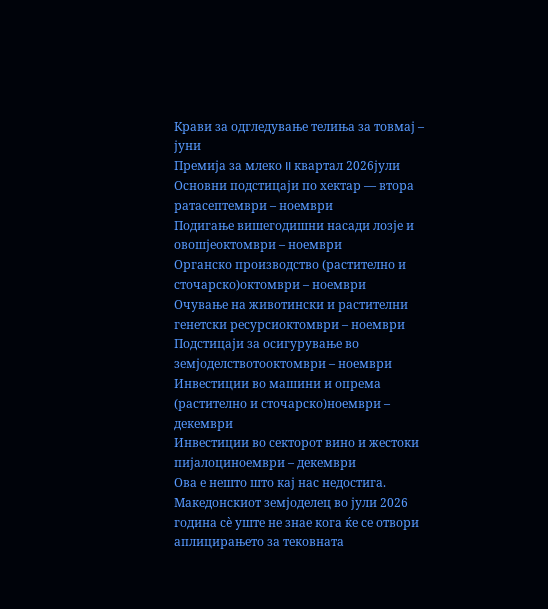Крави за одгледување телиња за товмај – јуни
Премија за млеко II квартал 2026јули
Основни подстицаји по хектар — втора ратасептември – ноември
Подигање вишегодишни насади лозје и овошјеоктомври – ноември
Органско производство (растително и сточарско)октомври – ноември
Очување на животински и растителни генетски ресурсиоктомври – ноември
Подстицаји за осигурување во земјоделствотооктомври – ноември
Инвестиции во машини и опрема (растително и сточарско)ноември – декември
Инвестиции во секторот вино и жестоки пијалоциноември – декември
Ова е нешто што кај нас недостига. Македонскиот земјоделец во јули 2026 година сè уште не знае кога ќе се отвори аплицирањето за тековната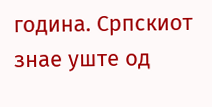година. Српскиот знае уште од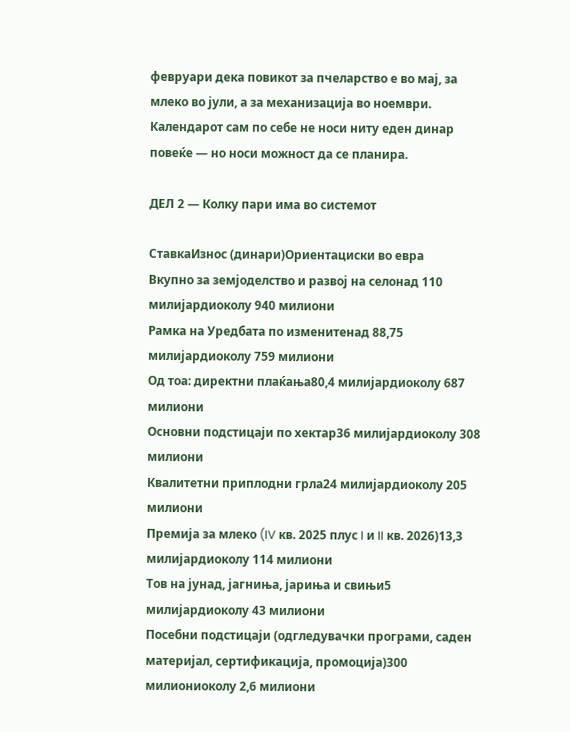февруари дека повикот за пчеларство е во мај, за млеко во јули, а за механизација во ноември. Календарот сам по себе не носи ниту еден динар повеќе — но носи можност да се планира.

ДЕЛ 2 — Колку пари има во системот

СтавкаИзнос (динари)Ориентациски во евра
Вкупно за земјоделство и развој на селонад 110 милијардиоколу 940 милиони
Рамка на Уредбата по изменитенад 88,75 милијардиоколу 759 милиони
Од тоа: директни плаќања80,4 милијардиоколу 687 милиони
Основни подстицаји по хектар36 милијардиоколу 308 милиони
Квалитетни приплодни грла24 милијардиоколу 205 милиони
Премија за млеко (IV кв. 2025 плус I и II кв. 2026)13,3 милијардиоколу 114 милиони
Тов на јунад, јагниња, јариња и свињи5 милијардиоколу 43 милиони
Посебни подстицаји (одгледувачки програми, саден материјал, сертификација, промоција)300 милиониоколу 2,6 милиони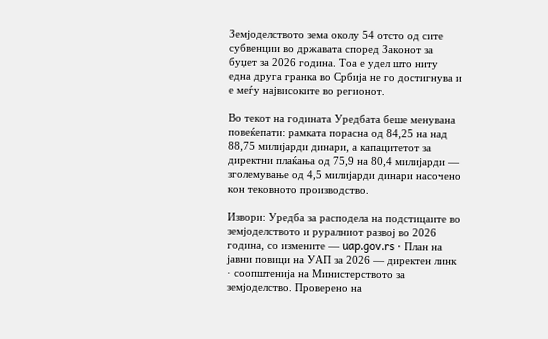Земјоделството зема околу 54 отсто од сите субвенции во државата според Законот за буџет за 2026 година. Тоа е удел што ниту една друга гранка во Србија не го достигнува и е меѓу највисоките во регионот.

Во текот на годината Уредбата беше менувана повеќепати: рамката порасна од 84,25 на над 88,75 милијарди динари, а капацитетот за директни плаќања од 75,9 на 80,4 милијарди — зголемување од 4,5 милијарди динари насочено кон текoвното производство.

Извори: Уредба за расподела на подстицаите во земјоделството и руралниот развој во 2026 година, со измените — uap.gov.rs · План на јавни повици на УАП за 2026 — директен линк · соопштенија на Министерството за земјоделство. Проверено на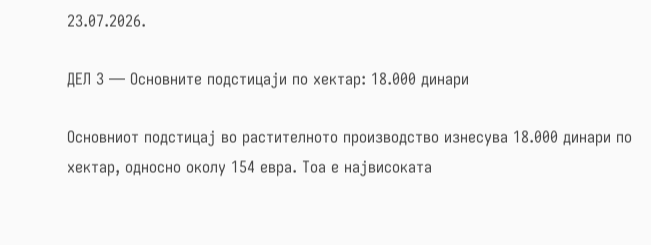23.07.2026.

ДЕЛ 3 — Основните подстицаји по хектар: 18.000 динари

Основниот подстицај во растителното производство изнесува 18.000 динари по хектар, односно околу 154 евра. Тоа е највисоката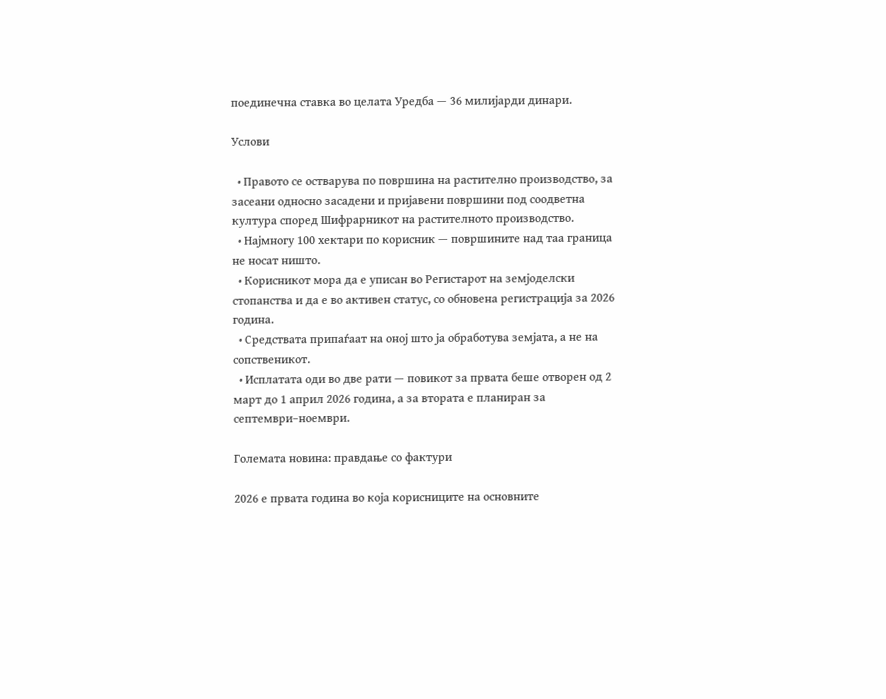поединечна ставка во целата Уредба — 36 милијарди динари.

Услови

  • Правото се остварува по површина на растително производство, за засеани односно засадени и пријавени површини под соодветна култура според Шифрарникот на растителното производство.
  • Најмногу 100 хектари по корисник — површините над таа граница не носат ништо.
  • Корисникот мора да е уписан во Регистарот на земјоделски стопанства и да е во активен статус, со обновена регистрација за 2026 година.
  • Средствата припаѓаат на оној што ја обработува земјата, а не на сопственикот.
  • Исплатата оди во две рати — повикот за првата беше отворен од 2 март до 1 април 2026 година, а за втората е планиран за септември–ноември.

Големата новина: правдање со фактури

2026 е првата година во која корисниците на основните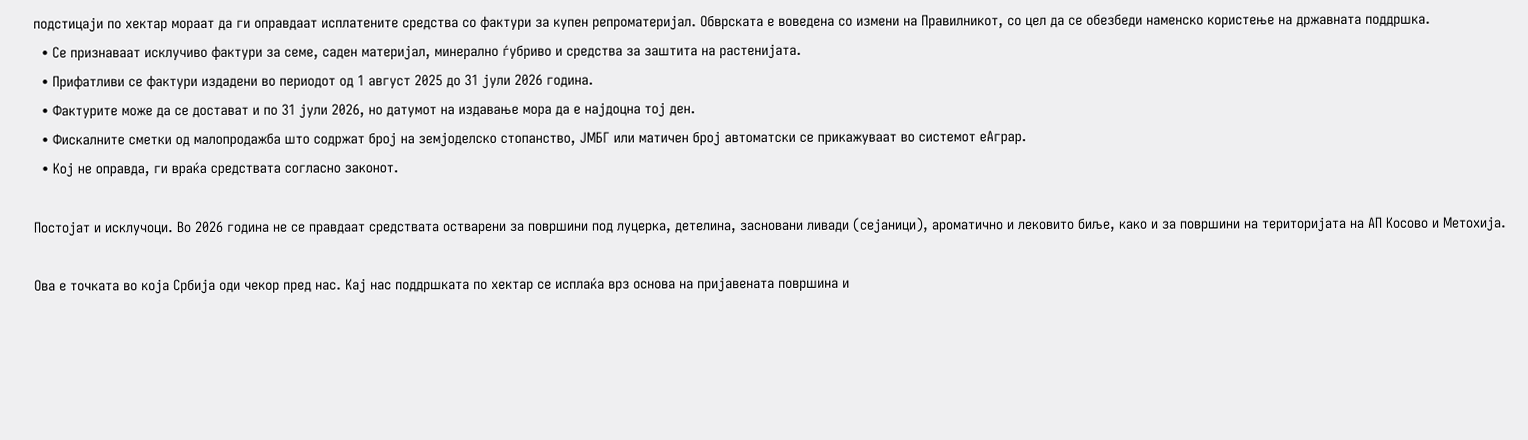подстицаји по хектар мораат да ги оправдаат исплатените средства со фактури за купен репроматеријал. Обврската е воведена со измени на Правилникот, со цел да се обезбеди наменско користење на државната поддршка.
  • Се признаваат исклучиво фактури за семе, саден материјал, минерално ѓубриво и средства за заштита на растенијата.
  • Прифатливи се фактури издадени во периодот од 1 август 2025 до 31 јули 2026 година.
  • Фактурите може да се достават и по 31 јули 2026, но датумот на издавање мора да е најдоцна тој ден.
  • Фискалните сметки од малопродажба што содржат број на земјоделско стопанство, ЈМБГ или матичен број автоматски се прикажуваат во системот еАграр.
  • Кој не оправда, ги враќа средствата согласно законот.

Постојат и исклучоци. Во 2026 година не се правдаат средствата остварени за површини под луцерка, детелина, засновани ливади (сејаници), ароматично и лековито биље, како и за површини на територијата на АП Косово и Метохија.

Ова е точката во која Србија оди чекор пред нас. Кај нас поддршката по хектар се исплаќа врз основа на пријавената површина и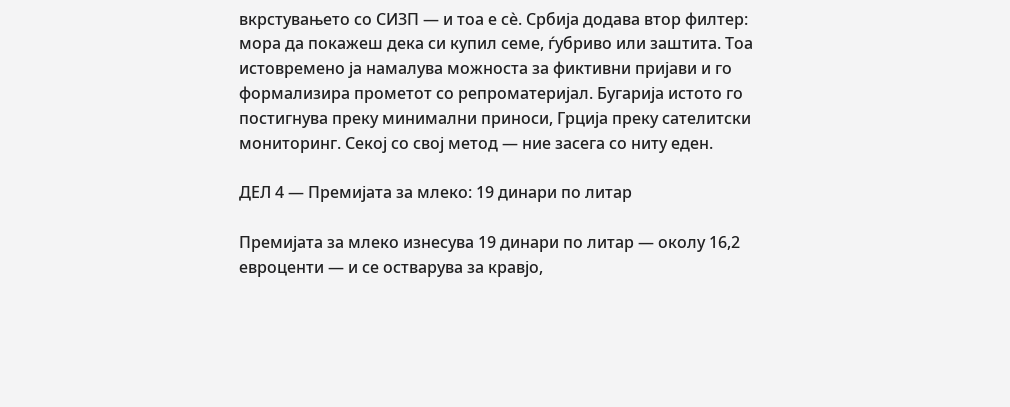вкрстувањето со СИЗП — и тоа е сè. Србија додава втор филтер: мора да покажеш дека си купил семе, ѓубриво или заштита. Тоа истовремено ја намалува можноста за фиктивни пријави и го формализира прометот со репроматеријал. Бугарија истото го постигнува преку минимални приноси, Грција преку сателитски мониторинг. Секој со свој метод — ние засега со ниту еден.

ДЕЛ 4 — Премијата за млеко: 19 динари по литар

Премијата за млеко изнесува 19 динари по литар — околу 16,2 евроценти — и се остварува за кравјо,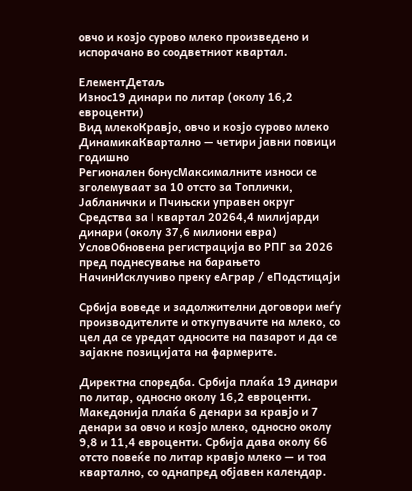овчо и козјо сурово млеко произведено и испорачано во соодветниот квартал.

ЕлементДетаљ
Износ19 динари по литар (околу 16,2 евроценти)
Вид млекоКравјо, овчо и козјо сурово млеко
ДинамикаКвартално — четири јавни повици годишно
Регионален бонусМаксималните износи се зголемуваат за 10 отсто за Топлички, Јабланички и Пчињски управен округ
Средства за I квартал 20264,4 милијарди динари (околу 37,6 милиони евра)
УсловОбновена регистрација во РПГ за 2026 пред поднесување на барањето
НачинИсклучиво преку еАграр / еПодстицаји

Србија воведе и задолжителни договори меѓу производителите и откупувачите на млеко, со цел да се уредат односите на пазарот и да се зајакне позицијата на фармерите.

Директна споредба. Србија плаќа 19 динари по литар, односно околу 16,2 евроценти. Македонија плаќа 6 денари за кравјо и 7 денари за овчо и козјо млеко, односно околу 9,8 и 11,4 евроценти. Србија дава околу 66 отсто повеќе по литар кравјо млеко — и тоа квартално, со однапред објавен календар.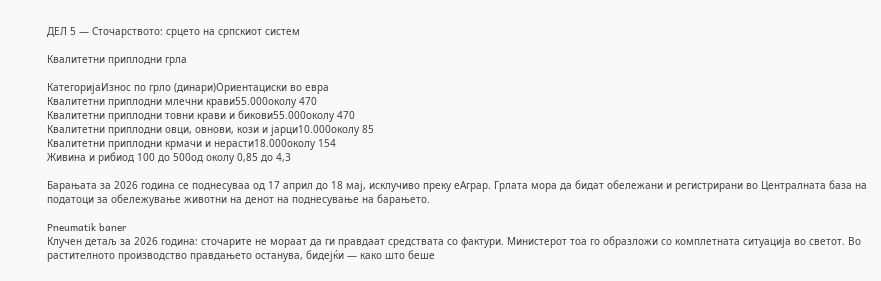ДЕЛ 5 — Сточарството: срцето на српскиот систем

Квалитетни приплодни грла

КатегоријаИзнос по грло (динари)Ориентациски во евра
Квалитетни приплодни млечни крави55.000околу 470
Квалитетни приплодни товни крави и бикови55.000околу 470
Квалитетни приплодни овци, овнови, кози и јарци10.000околу 85
Квалитетни приплодни крмачи и нерасти18.000околу 154
Живина и рибиод 100 до 500од околу 0,85 до 4,3

Барањата за 2026 година се поднесуваа од 17 април до 18 мај, исклучиво преку еАграр. Грлата мора да бидат обележани и регистрирани во Централната база на податоци за обележување животни на денот на поднесување на барањето.

Pneumatik baner
Клучен детаљ за 2026 година: сточарите не мораат да ги правдаат средствата со фактури. Министерот тоа го образложи со комплетната ситуација во светот. Во растителното производство правдањето останува, бидејќи — како што беше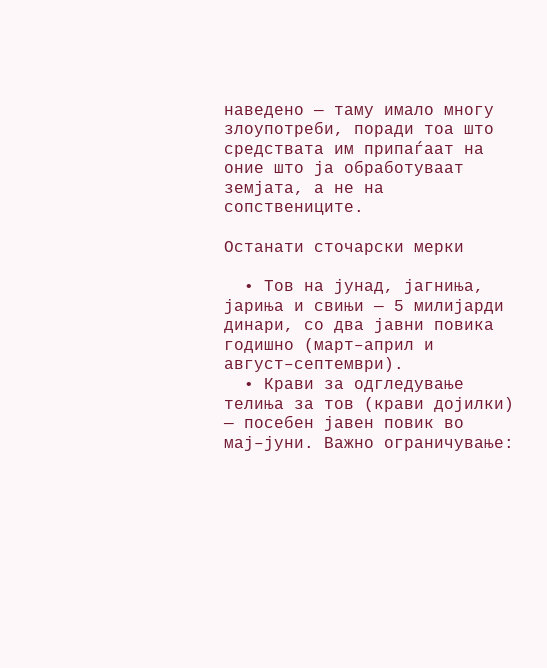наведено — таму имало многу злоупотреби, поради тоа што средствата им припаѓаат на оние што ја обработуваат земјата, а не на сопствениците.

Останати сточарски мерки

  • Тов на јунад, јагниња, јариња и свињи — 5 милијарди динари, со два јавни повика годишно (март–април и август–септември).
  • Крави за одгледување телиња за тов (крави дојилки) — посебен јавен повик во мај–јуни. Важно ограничување: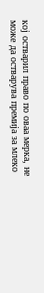кој остварил право по оваа мерка, не може да остварува премија за млеко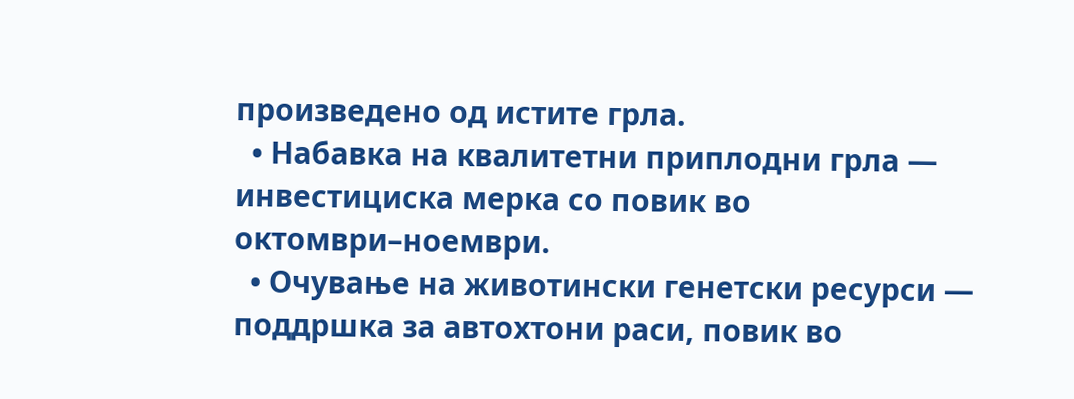произведено од истите грла.
  • Набавка на квалитетни приплодни грла — инвестициска мерка со повик во октомври–ноември.
  • Очување на животински генетски ресурси — поддршка за автохтони раси, повик во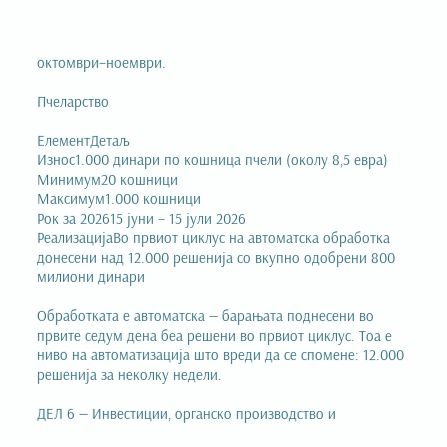октомври–ноември.

Пчеларство

ЕлементДетаљ
Износ1.000 динари по кошница пчели (околу 8,5 евра)
Минимум20 кошници
Максимум1.000 кошници
Рок за 202615 јуни – 15 јули 2026
РеализацијаВо првиот циклус на автоматска обработка донесени над 12.000 решенија со вкупно одобрени 800 милиони динари

Обработката е автоматска — барањата поднесени во првите седум дена беа решени во првиот циклус. Тоа е ниво на автоматизација што вреди да се спомене: 12.000 решенија за неколку недели.

ДЕЛ 6 — Инвестиции, органско производство и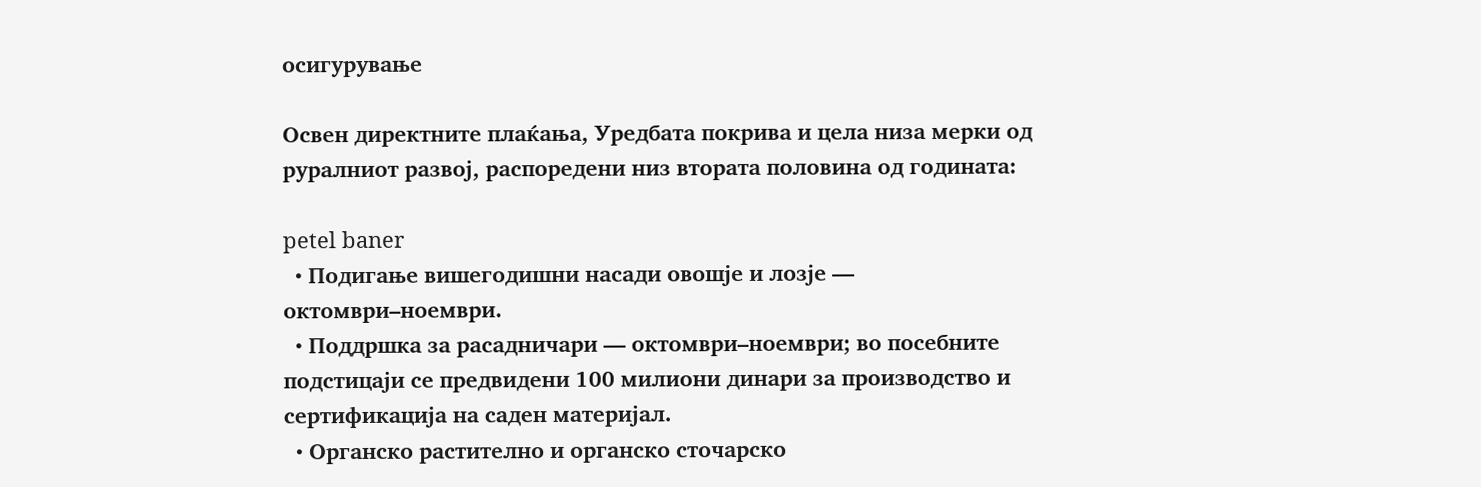осигурување

Освен директните плаќања, Уредбата покрива и цела низа мерки од руралниот развој, распоредени низ втората половина од годината:

petel baner
  • Подигање вишегодишни насади овошје и лозје — октомври–ноември.
  • Поддршка за расадничари — октомври–ноември; во посебните подстицаји се предвидени 100 милиони динари за производство и сертификација на саден материјал.
  • Органско растително и органско сточарско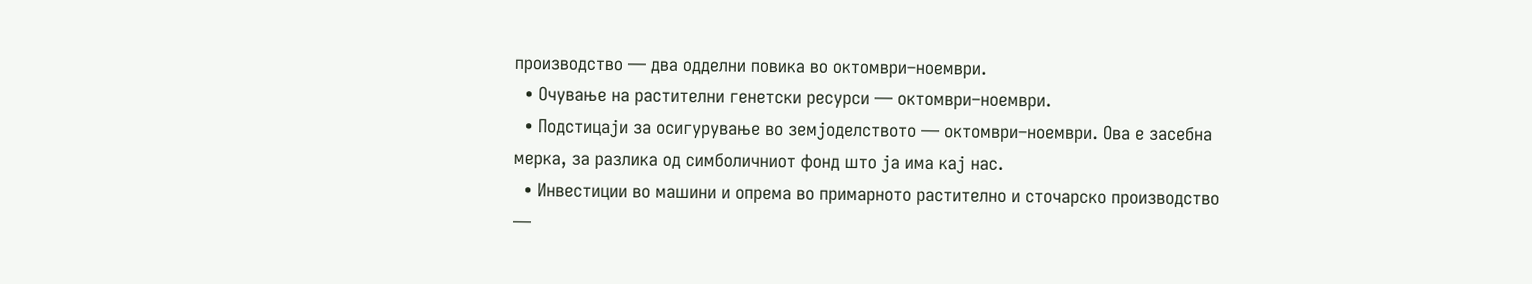производство — два одделни повика во октомври–ноември.
  • Очување на растителни генетски ресурси — октомври–ноември.
  • Подстицаји за осигурување во земјоделството — октомври–ноември. Ова е засебна мерка, за разлика од симболичниот фонд што ја има кај нас.
  • Инвестиции во машини и опрема во примарното растително и сточарско производство —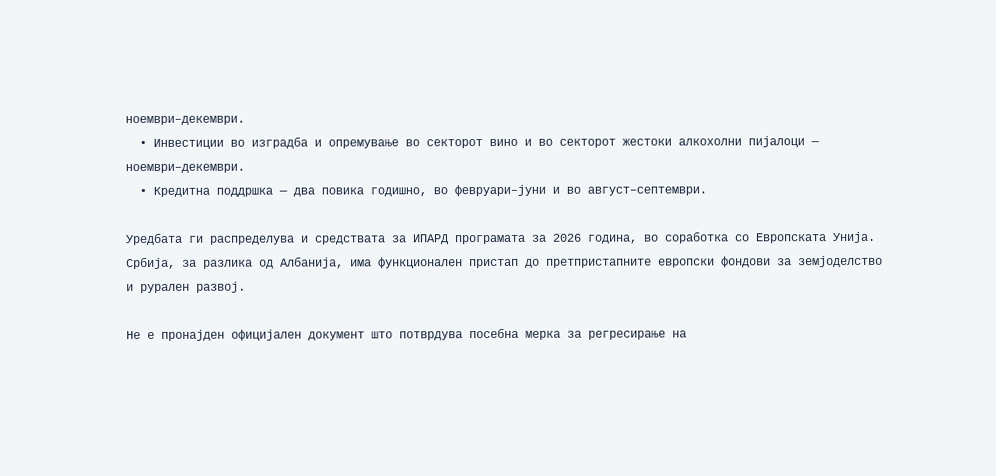ноември–декември.
  • Инвестиции во изградба и опремување во секторот вино и во секторот жестоки алкохолни пијалоци — ноември–декември.
  • Кредитна поддршка — два повика годишно, во февруари–јуни и во август–септември.

Уредбата ги распределува и средствата за ИПАРД програмата за 2026 година, во соработка со Европската Унија. Србија, за разлика од Албанија, има функционален пристап до претпристапните европски фондови за земјоделство и рурален развој.

Не е пронајден официјален документ што потврдува посебна мерка за регресирање на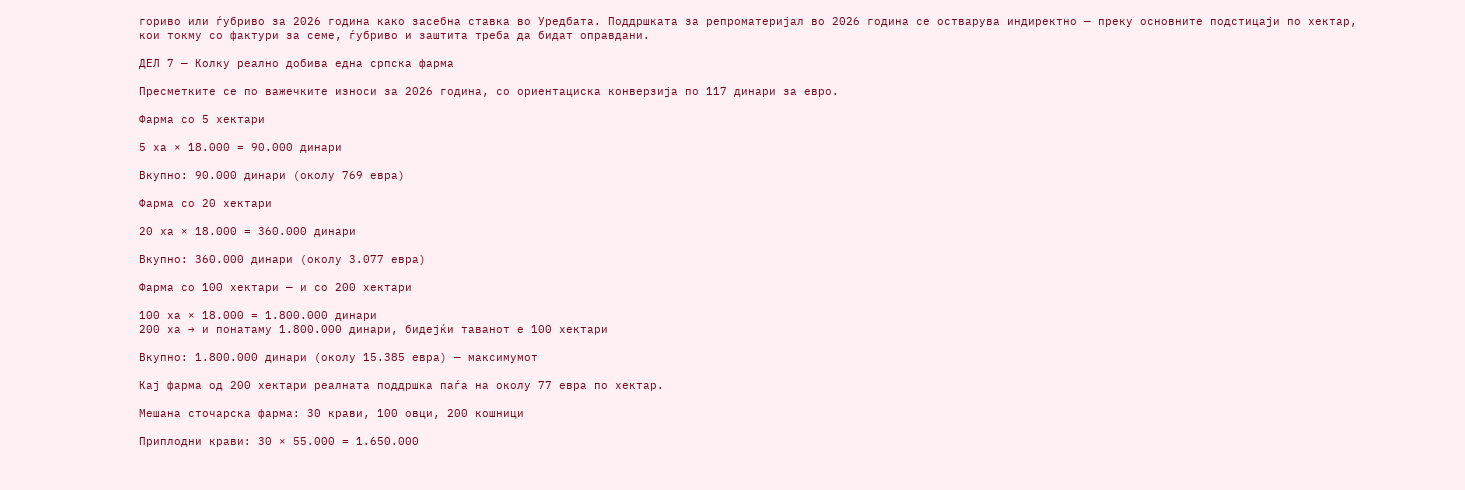гориво или ѓубриво за 2026 година како засебна ставка во Уредбата. Поддршката за репроматеријал во 2026 година се остварува индиректно — преку основните подстицаји по хектар, кои токму со фактури за семе, ѓубриво и заштита треба да бидат оправдани.

ДЕЛ 7 — Колку реално добива една српска фарма

Пресметките се по важечките износи за 2026 година, со ориентациска конверзија по 117 динари за евро.

Фарма со 5 хектари

5 ха × 18.000 = 90.000 динари

Вкупно: 90.000 динари (околу 769 евра)

Фарма со 20 хектари

20 ха × 18.000 = 360.000 динари

Вкупно: 360.000 динари (околу 3.077 евра)

Фарма со 100 хектари — и со 200 хектари

100 ха × 18.000 = 1.800.000 динари
200 ха → и понатаму 1.800.000 динари, бидејќи таванот е 100 хектари

Вкупно: 1.800.000 динари (околу 15.385 евра) — максимумот

Кај фарма од 200 хектари реалната поддршка паѓа на околу 77 евра по хектар.

Мешана сточарска фарма: 30 крави, 100 овци, 200 кошници

Приплодни крави: 30 × 55.000 = 1.650.000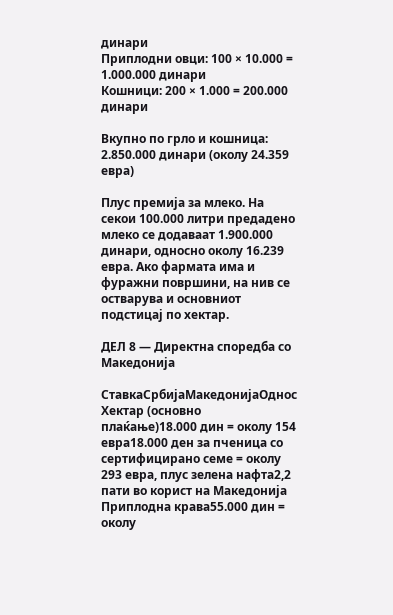динари
Приплодни овци: 100 × 10.000 = 1.000.000 динари
Кошници: 200 × 1.000 = 200.000 динари

Вкупно по грло и кошница: 2.850.000 динари (околу 24.359 евра)

Плус премија за млеко. На секои 100.000 литри предадено млеко се додаваат 1.900.000 динари, односно околу 16.239 евра. Ако фармата има и фуражни површини, на нив се остварува и основниот подстицај по хектар.

ДЕЛ 8 — Директна споредба со Македонија

СтавкаСрбијаМакедонијаОднос
Хектар (основно плаќање)18.000 дин = околу 154 евра18.000 ден за пченица со сертифицирано семе = околу 293 евра, плус зелена нафта2,2 пати во корист на Македонија
Приплодна крава55.000 дин = околу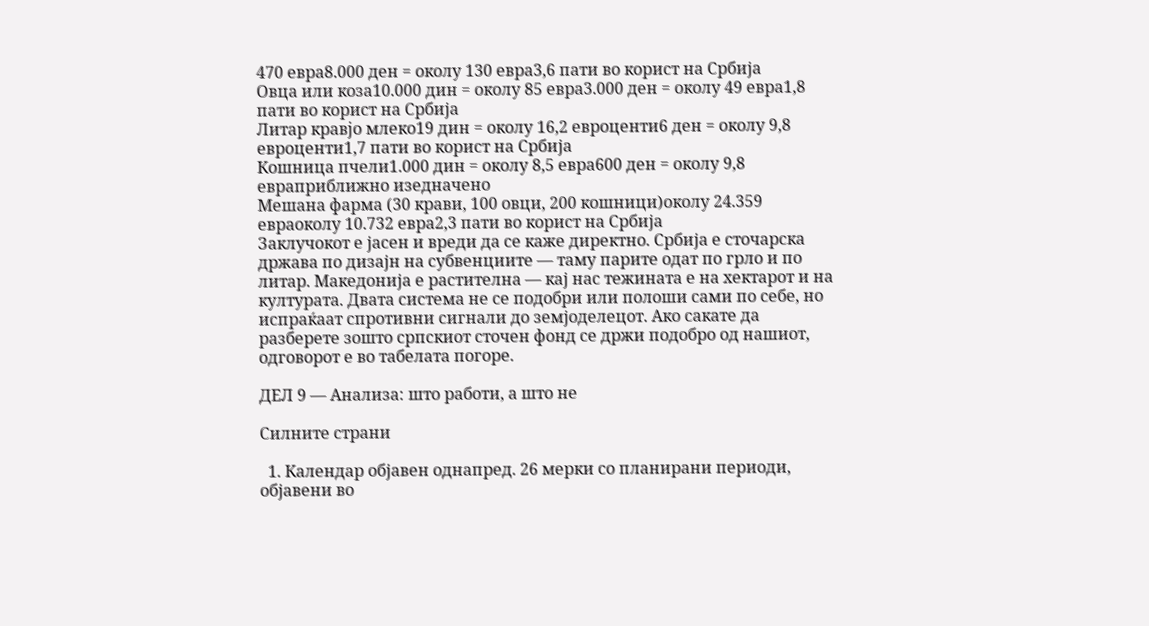470 евра8.000 ден = околу 130 евра3,6 пати во корист на Србија
Овца или коза10.000 дин = околу 85 евра3.000 ден = околу 49 евра1,8 пати во корист на Србија
Литар кравjо млеко19 дин = околу 16,2 евроценти6 ден = околу 9,8 евроценти1,7 пати во корист на Србија
Кошница пчели1.000 дин = околу 8,5 евра600 ден = околу 9,8 евраприближно изедначено
Мешана фарма (30 крави, 100 овци, 200 кошници)околу 24.359 евраоколу 10.732 евра2,3 пати во корист на Србија
Заклучокот е јасен и вреди да се каже директно. Србија е сточарска држава по дизајн на субвенциите — таму парите одат по грло и по литар. Македонија е растителна — кај нас тежината е на хектарот и на културата. Двата система не се подобри или полоши сами по себе, но испраќаат спротивни сигнали до земјоделецот. Ако сакате да разберете зошто српскиот сточен фонд се држи подобро од нашиот, одговорот е во табелата погоре.

ДЕЛ 9 — Анализа: што работи, а што не

Силните страни

  1. Календар објавен однапред. 26 мерки со планирани периоди, објавени во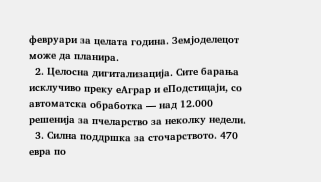февруари за целата година. Земјоделецот може да планира.
  2. Целосна дигитализација. Сите барања исклучиво преку еАграр и еПодстицаји, со автоматска обработка — над 12.000 решенија за пчеларство за неколку недели.
  3. Силна поддршка за сточарството. 470 евра по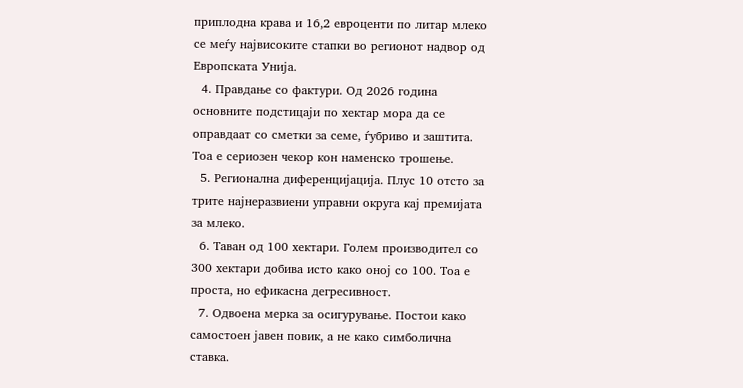приплодна крава и 16,2 евроценти по литар млеко се меѓу највисоките стапки во регионот надвор од Европската Унија.
  4. Правдање со фактури. Од 2026 година основните подстицаји по хектар мора да се оправдаат со сметки за семе, ѓубриво и заштита. Тоа е сериозен чекор кон наменско трошење.
  5. Регионална диференцијација. Плус 10 отсто за трите најнеразвиени управни округа кај премијата за млеко.
  6. Таван од 100 хектари. Голем производител со 300 хектари добива исто како оној со 100. Тоа е проста, но ефикасна дегресивност.
  7. Одвоена мерка за осигурување. Постои како самостоен јавен повик, а не како симболична ставка.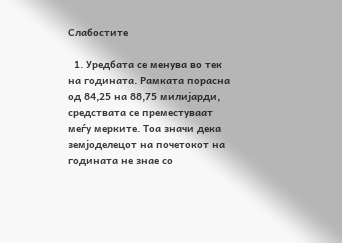Слабостите

  1. Уредбата се менува во тек на годината. Рамката порасна од 84,25 на 88,75 милијарди, средствата се преместуваат меѓу мерките. Тоа значи дека земјоделецот на почетокот на годината не знае со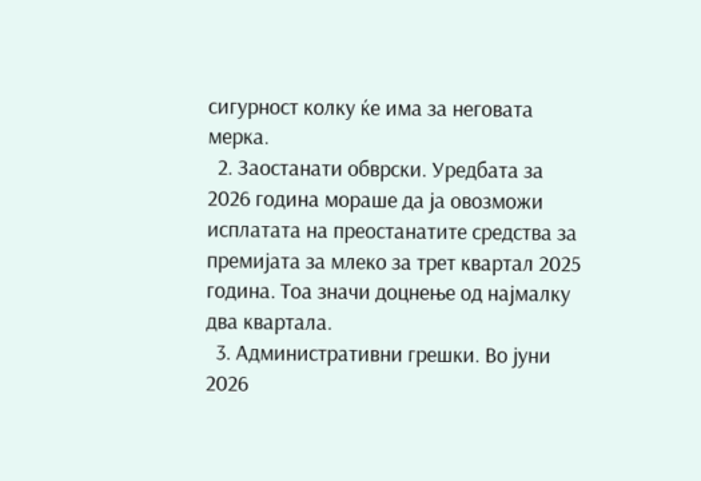сигурност колку ќе има за неговата мерка.
  2. Заостанати обврски. Уредбата за 2026 година мораше да ја овозможи исплатата на преостанатите средства за премијата за млеко за трет квартал 2025 година. Тоа значи доцнење од најмалку два квартала.
  3. Административни грешки. Во јуни 2026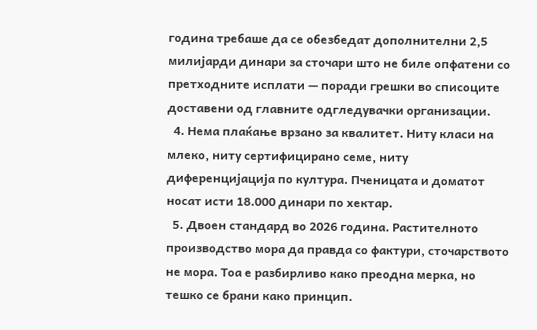година требаше да се обезбедат дополнителни 2,5 милијарди динари за сточари што не биле опфатени со претходните исплати — поради грешки во списоците доставени од главните одгледувачки организации.
  4. Нема плаќање врзано за квалитет. Ниту класи на млеко, ниту сертифицирано семе, ниту диференцијација по култура. Пченицата и доматот носат исти 18.000 динари по хектар.
  5. Двоен стандард во 2026 година. Растителното производство мора да правда со фактури, сточарството не мора. Тоа е разбирливо како преодна мерка, но тешко се брани како принцип.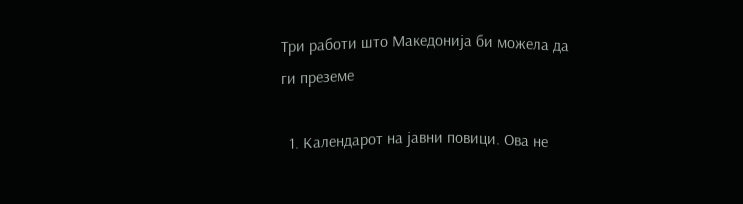Три работи што Македонија би можела да ги преземе

  1. Календарот на јавни повици. Ова не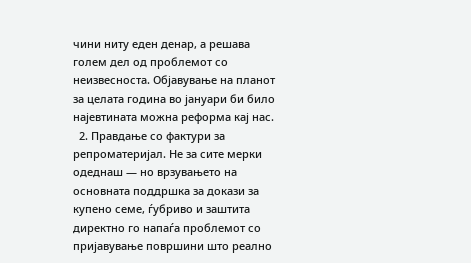чини ниту еден денар, а решава голем дел од проблемот со неизвесноста. Објавување на планот за целата година во јануари би било најевтината можна реформа кај нас.
  2. Правдање со фактури за репроматеријал. Не за сите мерки одеднаш — но врзувањето на основната поддршка за докази за купено семе, ѓубриво и заштита директно го напаѓа проблемот со пријавување површини што реално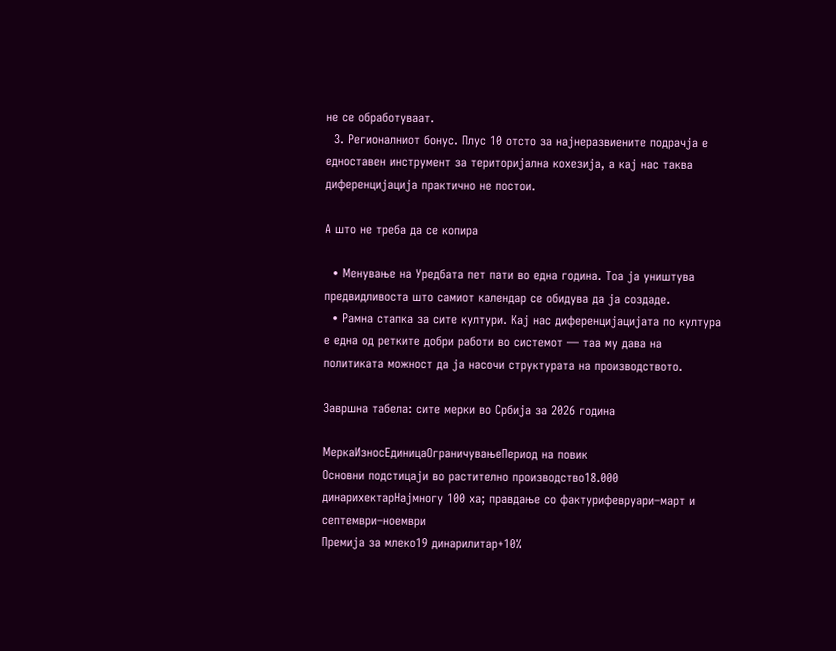не се обработуваат.
  3. Регионалниот бонус. Плус 10 отсто за најнеразвиените подрачја е едноставен инструмент за територијална кохезија, а кај нас таква диференцијација практично не постои.

А што не треба да се копира

  • Менување на Уредбата пет пати во една година. Тоа ја уништува предвидливоста што самиот календар се обидува да ја создаде.
  • Рамна стапка за сите култури. Кај нас диференцијацијата по култура е една од ретките добри работи во системот — таа му дава на политиката можност да ја насочи структурата на производството.

Завршна табела: сите мерки во Србија за 2026 година

МеркаИзносЕдиницаОграничувањеПериод на повик
Основни подстицаји во растително производство18.000 динарихектарНајмногу 100 ха; правдање со фактурифевруари–март и септември–ноември
Премија за млеко19 динарилитар+10%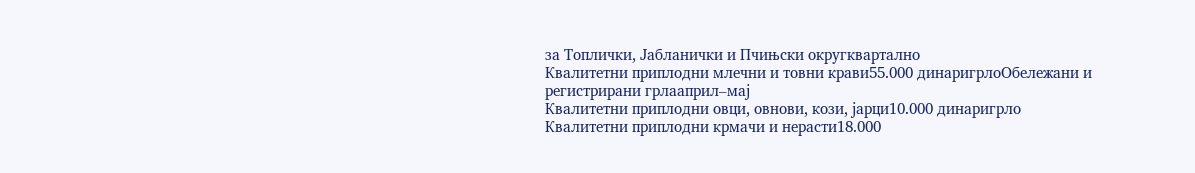за Топлички, Јабланички и Пчињски округквартално
Квалитетни приплодни млечни и товни крави55.000 динаригрлоОбележани и регистрирани грлааприл–мај
Квалитетни приплодни овци, овнови, кози, јарци10.000 динаригрло
Квалитетни приплодни крмачи и нерасти18.000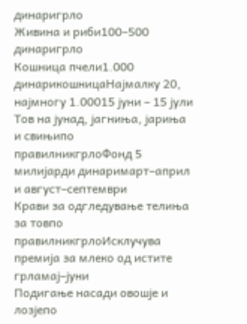динаригрло
Живина и риби100–500 динаригрло
Кошница пчели1.000 динарикошницаНајмалку 20, најмногу 1.00015 јуни – 15 јули
Тов на јунад, јагниња, јариња и свињипо правилникгрлоФонд 5 милијарди динаримарт–април и август–септември
Крави за одгледување телиња за товпо правилникгрлоИсклучува премија за млеко од истите грламај–јуни
Подигање насади овошје и лозјепо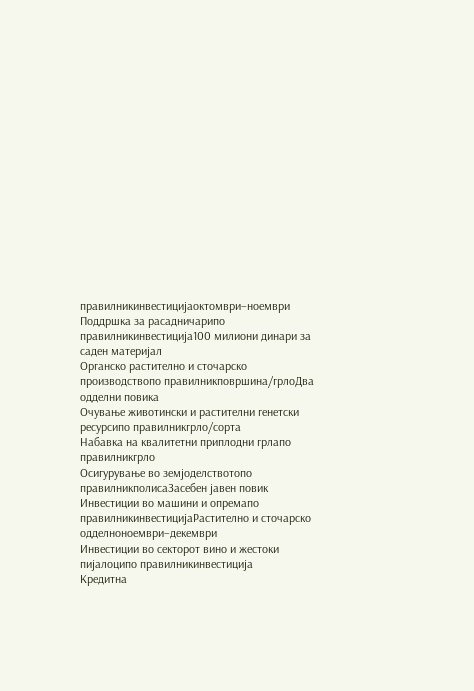правилникинвестицијаоктомври–ноември
Поддршка за расадничарипо правилникинвестиција100 милиони динари за саден материјал
Органско растително и сточарско производствопо правилникповршина/грлоДва одделни повика
Очување животински и растителни генетски ресурсипо правилникгрло/сорта
Набавка на квалитетни приплодни грлапо правилникгрло
Осигурување во земјоделствотопо правилникполисаЗасебен јавен повик
Инвестиции во машини и опремапо правилникинвестицијаРастително и сточарско одделноноември–декември
Инвестиции во секторот вино и жестоки пијалоципо правилникинвестиција
Кредитна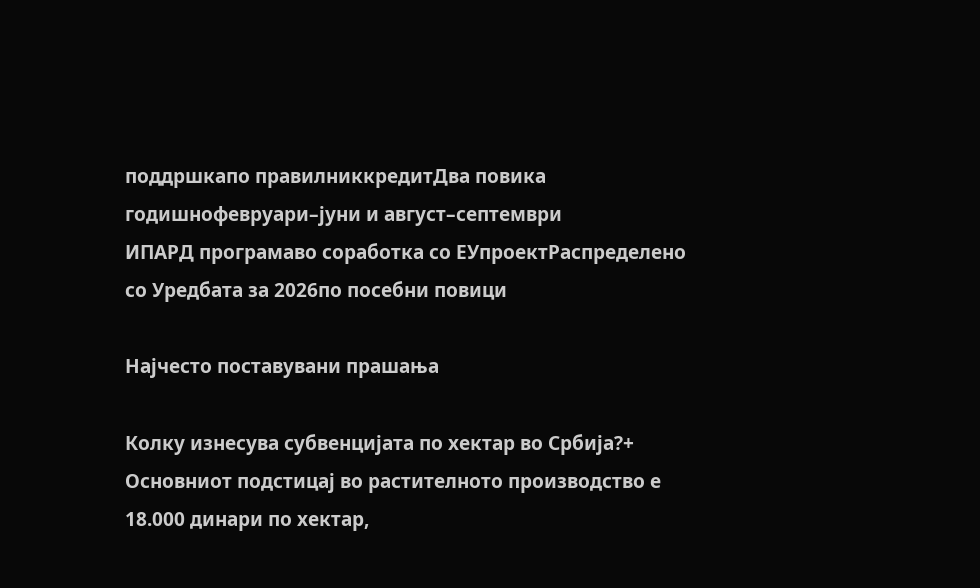поддршкапо правилниккредитДва повика годишнофевруари–јуни и август–септември
ИПАРД програмаво соработка со ЕУпроектРаспределено со Уредбата за 2026по посебни повици

Најчесто поставувани прашања

Колку изнесува субвенцијата по хектар во Србија?+
Основниот подстицај во растителното производство е 18.000 динари по хектар,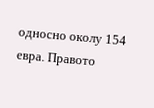односно околу 154 евра. Правото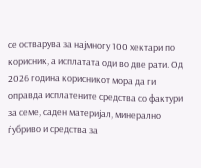се остварува за најмногу 100 хектари по корисник, а исплатата оди во две рати. Од 2026 година корисникот мора да ги оправда исплатените средства со фактури за семе, саден материјал, минерално ѓубриво и средства за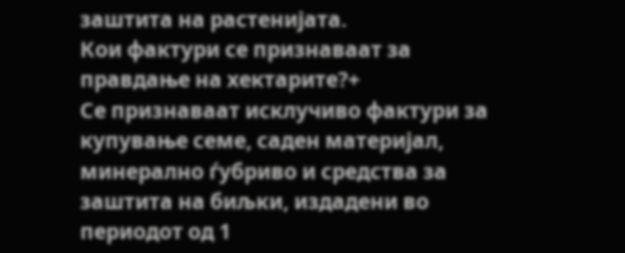заштита на растенијата.
Кои фактури се признаваат за правдање на хектарите?+
Се признаваат исклучиво фактури за купување семе, саден материјал, минерално ѓубриво и средства за заштита на биљки, издадени во периодот од 1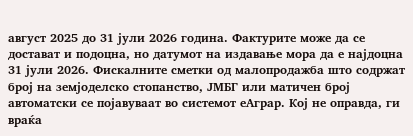август 2025 до 31 јули 2026 година. Фактурите може да се достават и подоцна, но датумот на издавање мора да е најдоцна 31 јули 2026. Фискалните сметки од малопродажба што содржат број на земјоделско стопанство, ЈМБГ или матичен број автоматски се појавуваат во системот еАграр. Кој не оправда, ги враќа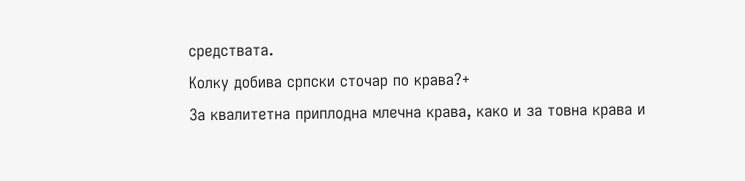средствата.
Колку добива српски сточар по крава?+
За квалитетна приплодна млечна крава, како и за товна крава и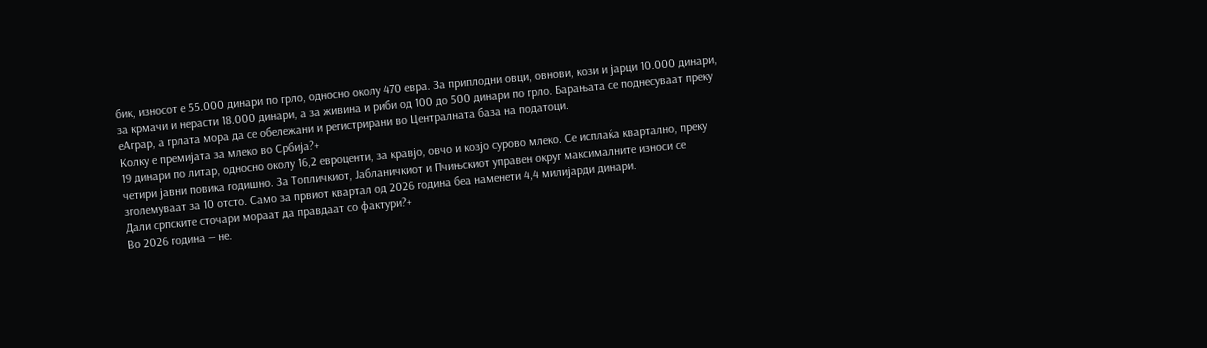бик, износот е 55.000 динари по грло, односно околу 470 евра. За приплодни овци, овнови, кози и јарци 10.000 динари, за крмачи и нерасти 18.000 динари, а за живина и риби од 100 до 500 динари по грло. Барањата се поднесуваат преку еАграр, а грлата мора да се обележани и регистрирани во Централната база на податоци.
Колку е премијата за млеко во Србија?+
19 динари по литар, односно околу 16,2 евроценти, за кравјо, овчо и козјо сурово млеко. Се исплаќа квартално, преку четири јавни повика годишно. За Топличкиот, Јабланичкиот и Пчињскиот управен округ максималните износи се зголемуваат за 10 отсто. Само за првиот квартал од 2026 година беа наменети 4,4 милијарди динари.
Дали српските сточари мораат да правдаат со фактури?+
Во 2026 година — не.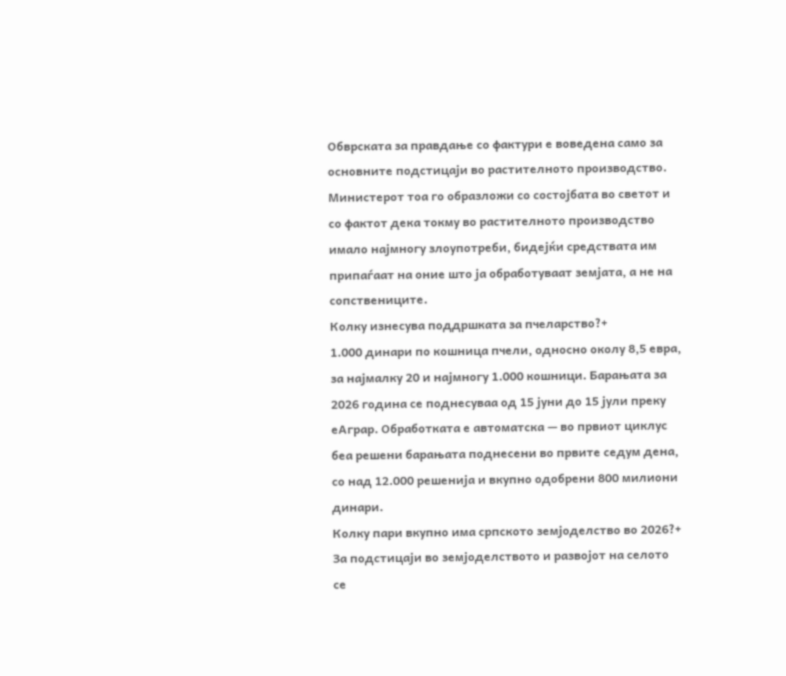Обврската за правдање со фактури е воведена само за основните подстицаји во растителното производство. Министерот тоа го образложи со состојбата во светот и со фактот дека токму во растителното производство имало најмногу злоупотреби, бидејќи средствата им припаѓаат на оние што ја обработуваат земјата, а не на сопствениците.
Колку изнесува поддршката за пчеларство?+
1.000 динари по кошница пчели, односно околу 8,5 евра, за најмалку 20 и најмногу 1.000 кошници. Барањата за 2026 година се поднесуваа од 15 јуни до 15 јули преку еАграр. Обработката е автоматска — во првиот циклус беа решени барањата поднесени во првите седум дена, со над 12.000 решенија и вкупно одобрени 800 милиони динари.
Колку пари вкупно има српското земјоделство во 2026?+
За подстицаји во земјоделството и развојот на селото се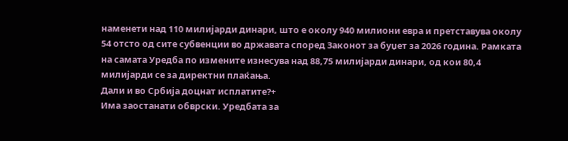наменети над 110 милијарди динари, што е околу 940 милиони евра и претставува околу 54 отсто од сите субвенции во државата според Законот за буџет за 2026 година. Рамката на самата Уредба по измените изнесува над 88,75 милијарди динари, од кои 80,4 милијарди се за директни плаќања.
Дали и во Србија доцнат исплатите?+
Има заостанати обврски. Уредбата за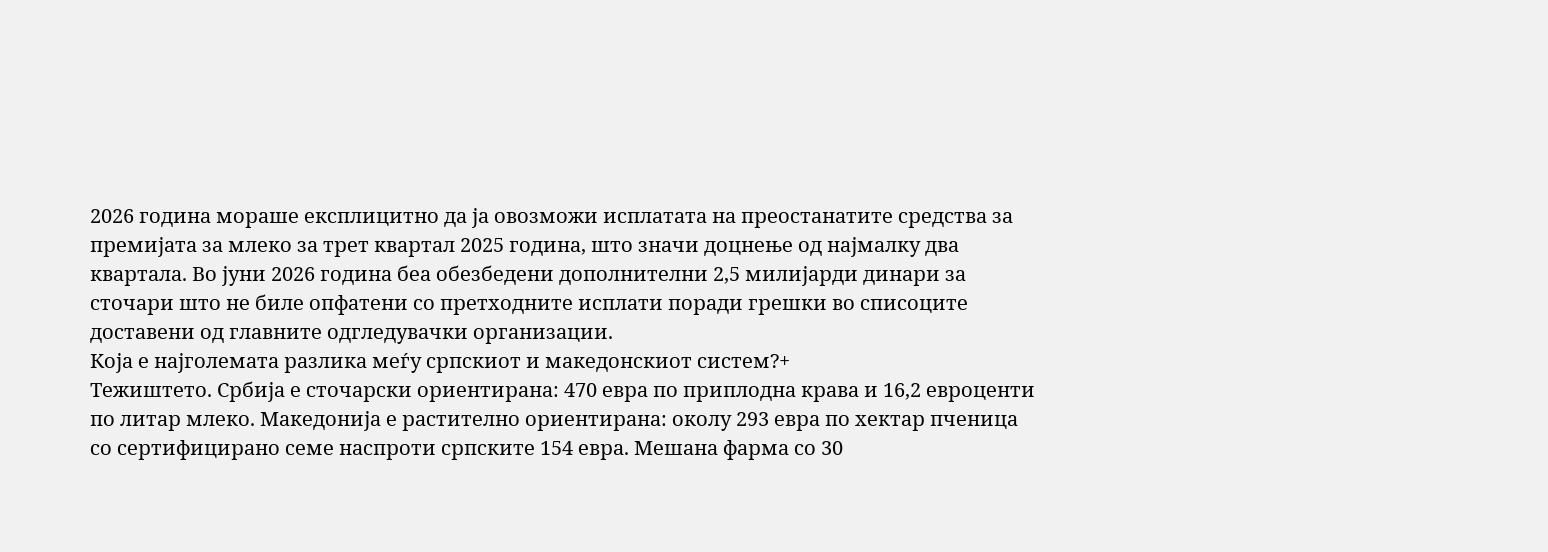2026 година мораше експлицитно да ја овозможи исплатата на преостанатите средства за премијата за млеко за трет квартал 2025 година, што значи доцнење од најмалку два квартала. Во јуни 2026 година беа обезбедени дополнителни 2,5 милијарди динари за сточари што не биле опфатени со претходните исплати поради грешки во списоците доставени од главните одгледувачки организации.
Која е најголемата разлика меѓу српскиот и македонскиот систем?+
Тежиштето. Србија е сточарски ориентирана: 470 евра по приплодна крава и 16,2 евроценти по литар млеко. Македонија е растително ориентирана: околу 293 евра по хектар пченица со сертифицирано семе наспроти српските 154 евра. Мешана фарма со 30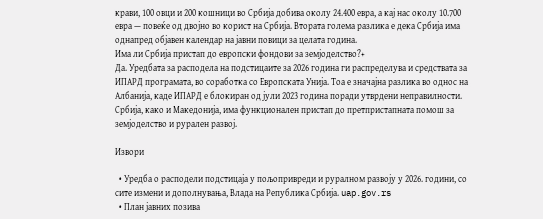крави, 100 овци и 200 кошници во Србија добива околу 24.400 евра, а кај нас околу 10.700 евра — повеќе од двојно во корист на Србија. Втората голема разлика е дека Србија има однапред објавен календар на јавни повици за целата година.
Има ли Србија пристап до европски фондови за земјоделство?+
Да. Уредбата за расподела на подстицаите за 2026 година ги распределува и средствата за ИПАРД програмата, во соработка со Европската Унија. Тоа е значајна разлика во однос на Албанија, каде ИПАРД е блокиран од јули 2023 година поради утврдени неправилности. Србија, како и Македонија, има функционален пристап до претпристапната помош за земјоделство и рурален развој.

Извори

  • Уредба о расподели подстицаја у пољопривреди и руралном развоју у 2026. години, со сите измени и дополнувања, Влада на Република Србија. uap.gov.rs
  • План јавних позива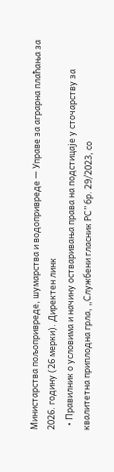Министарства пољопривреде, шумарства и водопривреде — Управе за аграрна плаћања за 2026. годину (26 мерки). Директен линк
  • Правилник о условима и начину остваривања права на подстицаје у сточарству за квалитетна приплодна грла, „Службени гласник РС” бр. 29/2023, со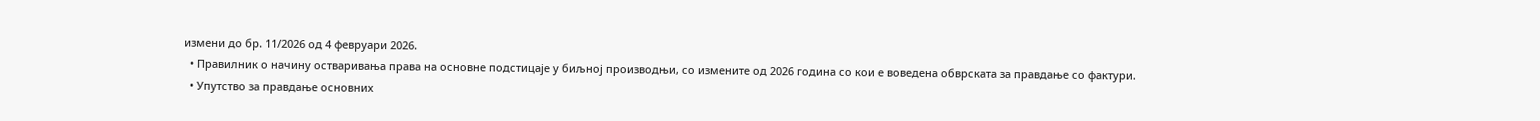измени до бр. 11/2026 од 4 февруари 2026.
  • Правилник о начину остваривања права на основне подстицаје у биљној производњи, со измените од 2026 година со кои е воведена обврската за правдање со фактури.
  • Упутство за правдање основних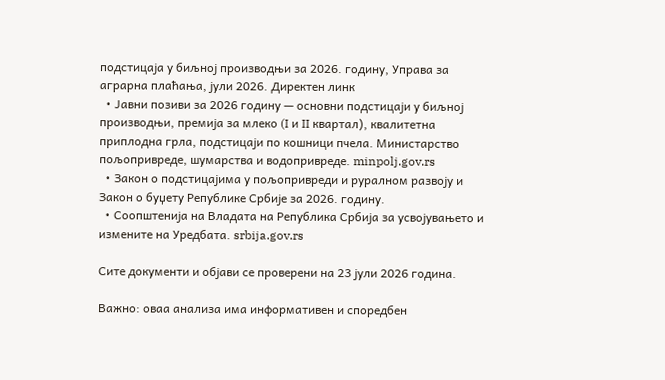подстицаја у биљној производњи за 2026. годину, Управа за аграрна плаћања, јули 2026. Директен линк
  • Јавни позиви за 2026 годину — основни подстицаји у биљној производњи, премија за млеко (I и II квартал), квалитетна приплодна грла, подстицаји по кошници пчела. Министарство пољопривреде, шумарства и водопривреде. minpolj.gov.rs
  • Закон о подстицајима у пољопривреди и руралном развоју и Закон о буџету Републике Србије за 2026. годину.
  • Соопштенија на Владата на Република Србија за усвојувањето и измените на Уредбата. srbija.gov.rs

Сите документи и објави се проверени на 23 јули 2026 година.

Важно: оваа анализа има информативен и споредбен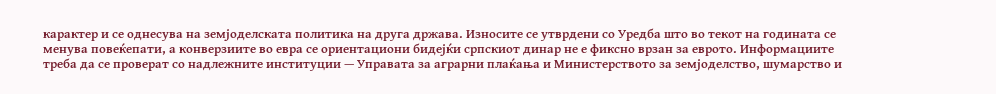карактер и се однесува на земјоделската политика на друга држава. Износите се утврдени со Уредба што во текот на годината се менува повеќепати, а конверзиите во евра се ориентациони бидејќи српскиот динар не е фиксно врзан за еврото. Информациите треба да се проверат со надлежните институции — Управата за аграрни плаќања и Министерството за земјоделство, шумарство и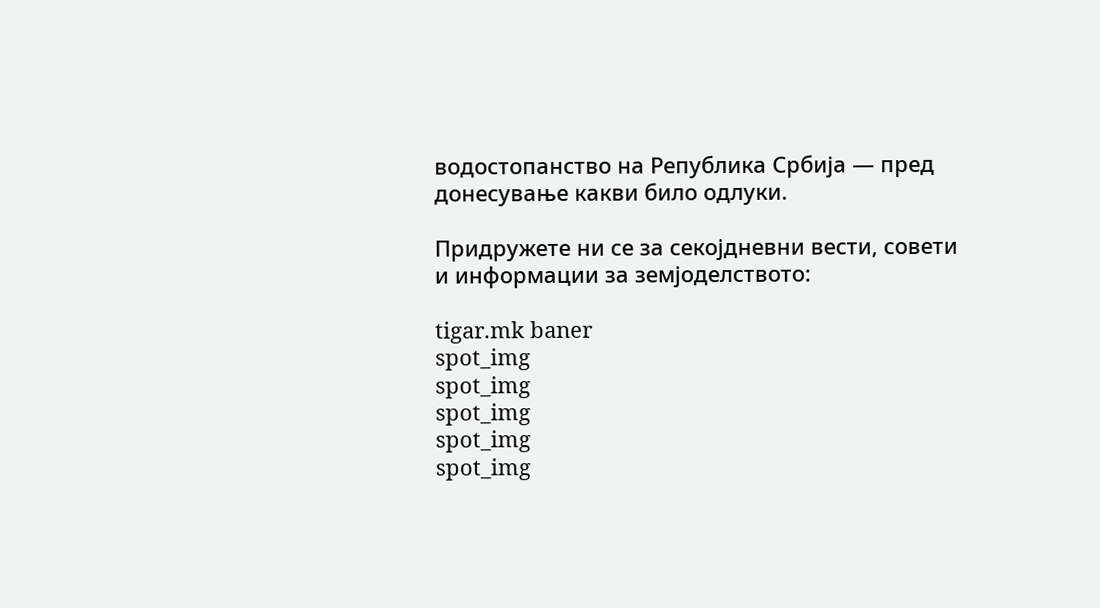водостопанство на Република Србија — пред донесување какви било одлуки.

Придружете ни се за секојдневни вести, совети и информации за земјоделството:

tigar.mk baner
spot_img
spot_img
spot_img
spot_img
spot_img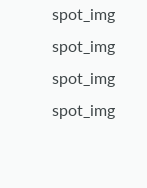spot_img
spot_img
spot_img
spot_img